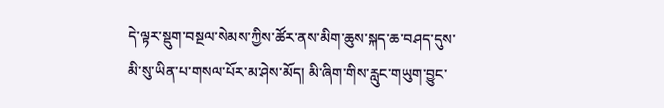དེ་ལྟར་སྡུག་བསྔལ་སེམས་ཀྱིས་ཚོར་ནས་མིག་ཆུས་སྐད་ཆ་བཤད་དུས་མི་སུ་ཡིན་པ་གསལ་པོར་མ་ཤེས་མོད། མི་ཞིག་གིས་རླུང་གཡུག་བྱུང་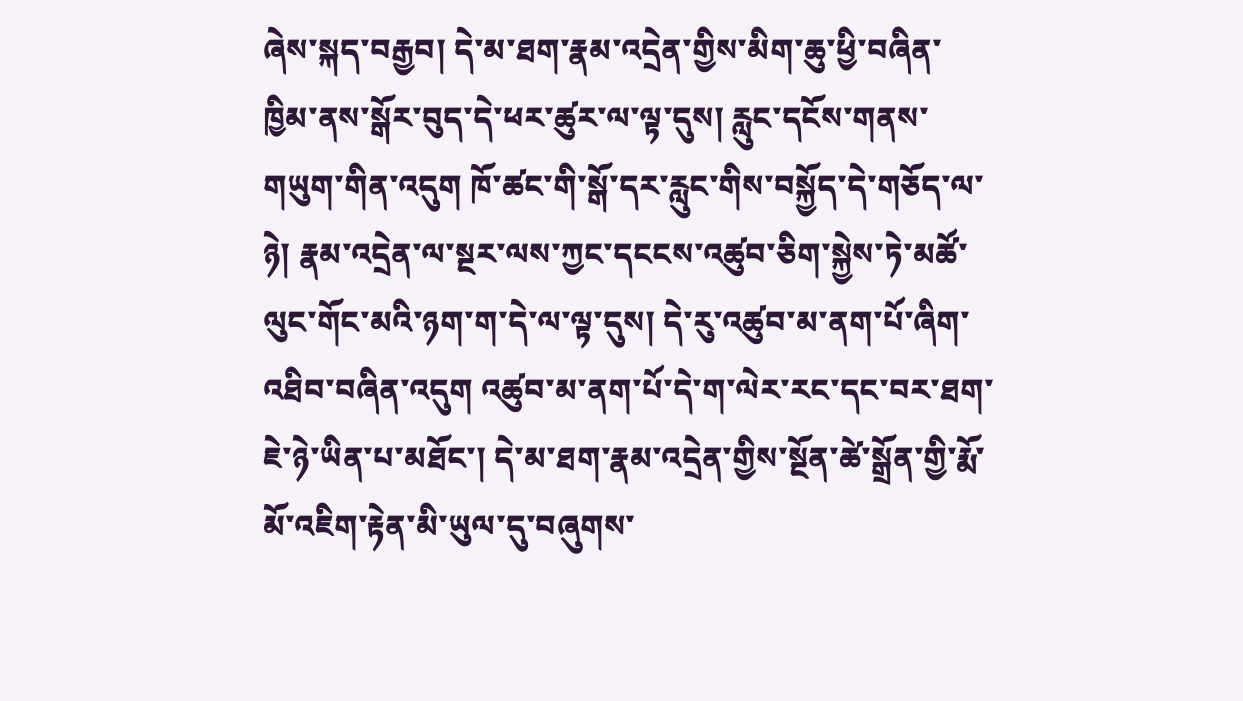ཞེས་སྐད་བརྒྱབ། དེ་མ་ཐག་རྣམ་འདྲེན་གྱིས་མིག་ཆུ་ཕྱི་བཞིན་ཁྱིམ་ནས་སྒོར་བུད་དེ་ཕར་ཚུར་ལ་ལྟ་དུས། རླུང་དངོས་གནས་གཡུག་གིན་འདུག ཁོ་ཚང་གི་སྒོ་དར་རླུང་གིས་བསྐྱོད་དེ་གཅོད་ལ་ཉེ། རྣམ་འདྲེན་ལ་སྔར་ལས་ཀྱང་དངངས་འཚུབ་ཅིག་སྐྱེས་ཏེ་མཚོ་ལུང་གོང་མའི་ཉག་ག་དེ་ལ་ལྟ་དུས། དེ་རུ་འཚུབ་མ་ནག་པོ་ཞིག་འཐིབ་བཞིན་འདུག འཚུབ་མ་ནག་པོ་དེ་ག་ལེར་རང་དང་བར་ཐག་ཇེ་ཉེ་ཡིན་པ་མཐོང་། དེ་མ་ཐག་རྣམ་འདྲེན་གྱིས་སྔོན་ཚེ་སྒྲོན་གྱི་རྨོ་མོ་འཇིག་རྟེན་མི་ཡུལ་དུ་བཞུགས་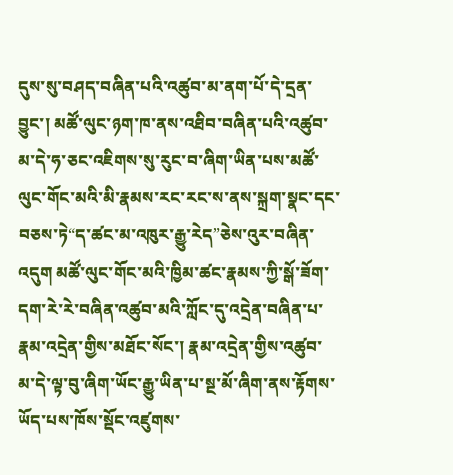དུས་སུ་བཤད་བཞིན་པའི་འཚུབ་མ་ནག་པོ་དེ་དྲན་བྱུང་། མཚོ་ལུང་ཉག་ཁ་ནས་འཐིབ་བཞིན་པའི་འཚུབ་མ་དེ་ཧ་ཅང་འཇིགས་སུ་རུང་བ་ཞིག་ཡིན་པས་མཚོ་ལུང་གོང་མའི་མི་རྣམས་རང་རང་ས་ནས་སྐྲག་སྣང་དང་བཅས་ཏེ“ད་ཚང་མ་འཁུར་རྒྱུ་རེད”ཅེས་འུར་བཞིན་འདུག མཚོ་ལུང་གོང་མའི་ཁྱིམ་ཚང་རྣམས་ཀྱི་སྒོ་ཟོག་དག་རེ་རེ་བཞིན་འཚུབ་མའི་ཀློང་དུ་འདྲེན་བཞིན་པ་རྣམ་འདྲེན་གྱིས་མཐོང་སོང་། རྣམ་འདྲེན་གྱིས་འཚུབ་མ་དེ་ལྟ་བུ་ཞིག་ཡོང་རྒྱུ་ཡིན་པ་སྔ་མོ་ཞིག་ནས་རྟོགས་ཡོད་པས་ཁོས་སྡོང་འཛུགས་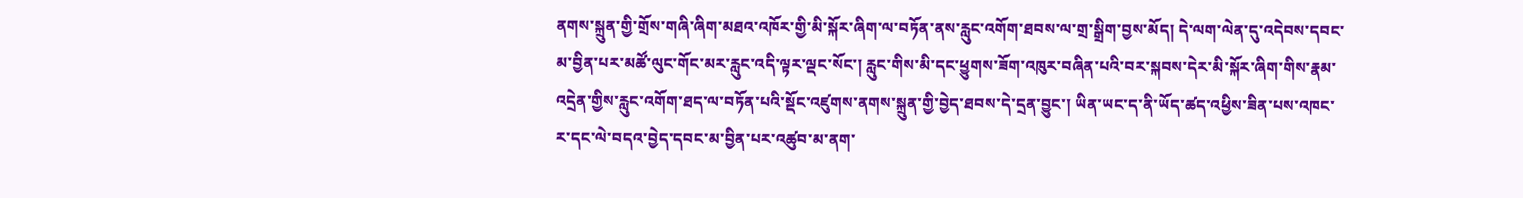ནགས་སྐྲུན་གྱི་གྲོས་གཞི་ཞིག་མཐའ་འཁོར་གྱི་མི་སྐོར་ཞིག་ལ་བཏོན་ནས་རླུང་འགོག་ཐབས་ལ་གྲ་སྒྲིག་བྱས་མོད། དེ་ལག་ལེན་དུ་འདེབས་དབང་མ་བྱིན་པར་མཚོ་ལུང་གོང་མར་རླུང་འདི་ལྟར་ལྡང་སོང་། རླུང་གིས་མི་དང་ཕྱུགས་ཟོག་འཁུར་བཞིན་པའི་བར་སྐབས་དེར་མི་སྐོར་ཞིག་གིས་རྣམ་འདྲེན་གྱིས་རླུང་འགོག་ཐད་ལ་བཏོན་པའི་སྡོང་འཛུགས་ནགས་སྐྲུན་གྱི་བྱེད་ཐབས་དེ་དྲན་བྱུང་། ཡིན་ཡང་ད་ནི་ཡོད་ཚད་འཕྱིས་ཟིན་པས་འཁང་ར་དང་ལེ་བདའ་བྱེད་དབང་མ་བྱིན་པར་འཚུབ་མ་ནག་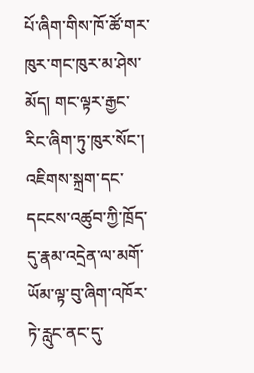པོ་ཞིག་གིས་ཁོ་ཚོ་གར་ཁུར་གང་ཁུར་མ་ཤེས་མོད། གང་ལྟར་རྒྱང་རིང་ཞིག་ཏུ་ཁུར་སོང་།
འཇིགས་སྐྲག་དང་དངངས་འཚུབ་ཀྱི་ཁྲོད་དུ་རྣམ་འདྲེན་ལ་མགོ་ཡོམ་ལྟ་བུ་ཞིག་འཁོར་ཏེ་རླུང་ནང་དུ་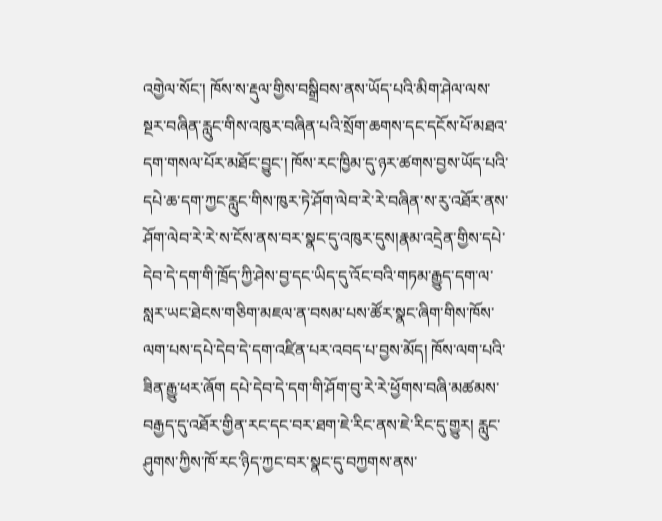འགྱེལ་སོང་། ཁོས་ས་རྡུལ་གྱིས་བསྒྲིབས་ནས་ཡོད་པའི་མིག་ཤེལ་ལས་སྔར་བཞིན་རླུང་གིས་འཁུར་བཞིན་པའི་སྲོག་ཆགས་དང་དངོས་པོ་མཐའ་དག་གསལ་པོར་མཐོང་བྱུང་། ཁོས་རང་ཁྱིམ་དུ་ཉར་ཚགས་བྱས་ཡོད་པའི་དཔེ་ཆ་དག་ཀྱང་རླུང་གིས་ཁུར་ཏེ་ཤོག་ལེབ་རེ་རེ་བཞིན་ས་རུ་འཐོར་ནས་ཤོག་ལེབ་རེ་རེ་ས་ངོས་ནས་བར་སྣང་དུ་འཁུར་དུས།རྣམ་འདྲེན་གྱིས་དཔེ་དེབ་དེ་དག་གི་ཁྲོད་ཀྱི་ཤེས་བྱ་དང་ཡིད་དུ་འོང་བའི་གཏམ་རྒྱུད་དག་ལ་སླར་ཡང་ཐེངས་གཅིག་མཇལ་ན་བསམ་པས་ཚོར་སྣང་ཞིག་གིས་ཁོས་ལག་པས་དཔེ་དེབ་དེ་དག་འཛིན་པར་འབད་པ་བྱས་མོད། ཁོས་ལག་པའི་ཟིན་རྒྱུ་ཕར་ཞོག དཔེ་དེབ་དེ་དག་གི་ཤོག་བུ་རེ་རེ་ཕྱོགས་བཞི་མཚམས་བརྒྱད་དུ་འཐོར་གྱིན་རང་དང་བར་ཐག་ཇེ་རིང་ནས་ཇེ་རིང་དུ་གྱུར། རླུང་ཤུགས་ཀྱིས་ཁོ་རང་ཉིད་ཀྱང་བར་སྣང་དུ་བཀྱགས་ནས་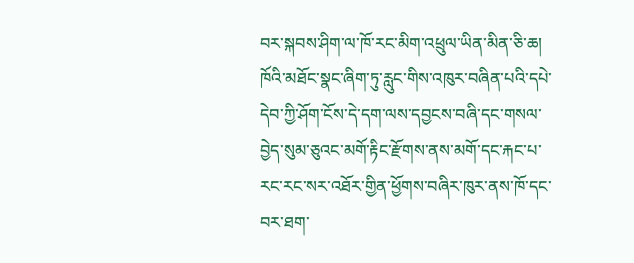བར་སྐབས་ཤིག་ལ་ཁོ་རང་མིག་འཕྲུལ་ཡིན་མིན་ཅི་ཆ། ཁོའི་མཐོང་སྣང་ཞིག་ཏུ་རླུང་གིས་འཁུར་བཞིན་པའི་དཔེ་དེབ་ཀྱི་ཤོག་ངོས་དེ་དག་ལས་དབྱངས་བཞི་དང་གསལ་བྱེད་སུམ་ཅུའང་མགོ་རྟིང་རྫོགས་ནས་མགོ་དང་རྐང་པ་རང་རང་སར་འཐོར་གྱིན་ཕྱོགས་བཞིར་ཁུར་ནས་ཁོ་དང་བར་ཐག་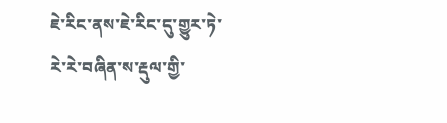ཇེ་རིང་ནས་ཇེ་རིང་དུ་གྱུར་ཏེ་རེ་རེ་བཞིན་ས་རྡུལ་གྱི་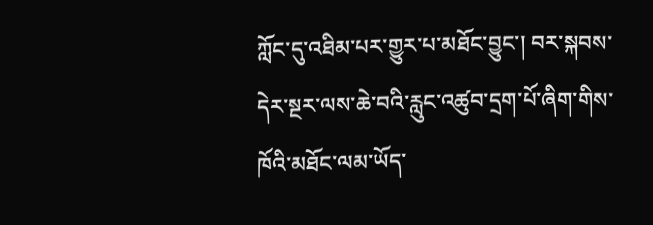ཀློང་དུ་འཐིམ་པར་གྱུར་པ་མཐོང་བྱུང་། བར་སྐབས་དེར་སྔར་ལས་ཆེ་བའི་རླུང་འཚུབ་དྲག་པོ་ཞིག་གིས་ཁོའི་མཐོང་ལམ་ཡོད་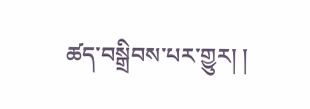ཚད་བསྒྲིབས་པར་གྱུར། །